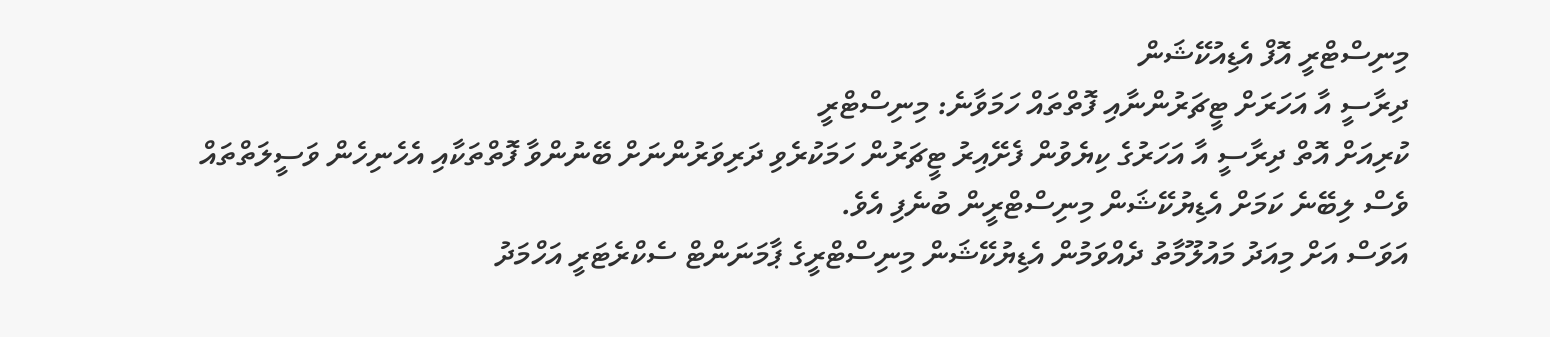މިނިސްޓްރީ އޮފް އެޑިއުކޭޝަން
ދިރާސީ އާ އަހަރަށް ޓީޗަރުންނާއި ފޮތްތައް ހަމަވާނެ: މިނިސްޓްރީ
ކުރިއަށް އޮތް ދިރާސީ އާ އަހަރުގެ ކިޔެވުން ފެށޭއިރު ޓީޗަރުން ހަމަކުރެވި ދަރިވަރުންނަށް ބޭނުންވާ ފޮތްތަކާއި އެހެނިހެން ވަސީލަތްތައް ވެސް ލިބޭނެ ކަމަށް އެޑިޔުކޭޝަން މިނިސްޓްރީން ބުނެފި އެވެ.
އަވަސް އަށް މިއަދު މައުލޫމާތު ދެއްވަމުން އެޑިޔުކޭޝަން މިނިސްޓްރީގެ ޕާމަނަންޓް ސެކްރެޓަރީ އަހްމަދު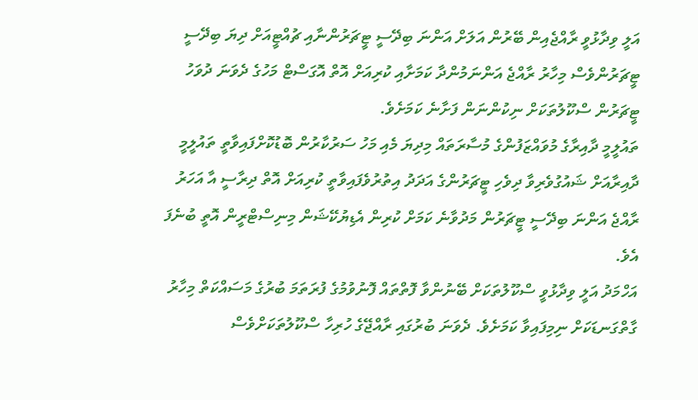އަލީ ވިދާޅުވީ ރާއްޖެއިން ބޭރުން އަލަށް އަންނަ ބިދޭސީ ޓީޗަރުންނާއި ޗުއްޓީއަށް ދިޔަ ބިދޭސީ ޓީޗަރުންވެސް މިހާރު ރާއްޖެ އަންނަމުންދާ ކަމަށާއި ކުރިއަށް އޮތް އޮގަސްޓް މަހުގެ ދެވަނަ ދުވަހު ޓީޗަރުން ސްކޫލުތަކަށް ނިކުންނަން ފަށާނެ ކަމަށެވެ.
ތައުލީމީ ދާއިރާގެ މުވައްޒަފުންގެ މުސާރަތައް މިދިޔަ މެއި މަހު ސަރުކާރުން ބޮޑުކޮށްފައިވާތީ ތައުލީމީ ދާއިރާއަށް ޝައުގުވެރިވާ ދިވެހި ޓީޗަރުންގެ އަދަދު އިތުރުވެފައިވާތީ ކުރިއަށް އޮތް ދިރާސީ އާ އަހަރު ރާއްޖެ އަންނަ ބިދޭސީ ޓީޗަރުން މަދުވާނެ ކަމަށް ކުރިން އެޑިޔުކޭޝަން މިނިސްޓްރީން އޮތީ ބުނެފަ އެވެ.
އަހްމަދު އަލީ ވިދާޅުވީ ސްކޫލުތަކަށް ބޭނުންވާ ފޮތްތައް ފޮނުވުމުގެ ފުރަތަމަ ބުރުގެ މަސައްކަތް މިހާރު ގާތްގަނޑަކަށް ނިމިފައިވާ ކަމަށެވެ. ދެވަނަ ބުރުގައި ރާއްޖޭގެ ހުރިހާ ސްކޫލުތަކަށްވެސް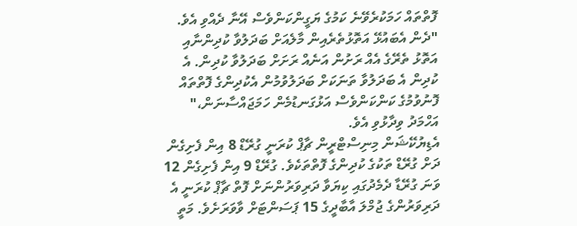ފޮތްތައް ހަމަކުރެވޭނެ ކަމުގެ ޔަގީންކަންވެސް އޭނާ ދެއްވި އެވެ.
"ދެން އެބައުޅޭ އަތޮޅުތެރެއިން މާލެއަށް ބަދަލުވާ ކުދިންނާއި އަތޮޅު ތެރޭގެ އެއް ރަށުން އަނެއް ރަށަށް ބަދަލުވާ ކުދިން. އެ ކުދިން އެ ބަދަލުވާ ތަނަކަށް ބަދަލުވުމުން އެކުދިންގެ ފޮތްތައް ފޮނުވުމުގެ ކަންކަންވެސް އަޅުގަނޑުމެން ހަމަޖައްސާނަން،" އަހްމަދު ވިދާޅުވި އެވެ.
އެޑިޔުކޭޝަން މިނިސްޓްރީން ޗާޕް ކުރަނީ ގުރޭޑް 8 އިން ފެށިގެން ދަށް ގުރޭޑް ތަކުގެ ކުދިންގެ ފޮތްތަކެވެ. ގުރޭޑް 9 އިން ފެށިގެން 12 ވަނަ ގުރޭޑާ ދެމެދުގައި ކިޔަވާ ދަރިވަރުންނަށް ފޮތް ޗާޕް ކުރަނީ އެ ދަރިވަރުންގެ ޖުމްލަ އާބާދީގެ 15 ޕަސަންޓަށް ވާވަރަށެވެ. މަތީ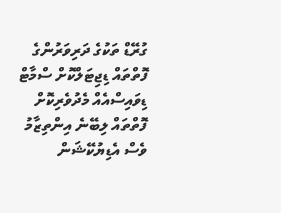ގުރޭޑް ތަކުގެ ދަރިވަރުންގެ ފޮތްތައް ޑިޖިޓަލްކޮށް ސްމާޓް ޑިވައިސްއެއް މެދުވެރިކޮށް ފޮތްތައް ލިބޭނެ އިންތިޒާމު ވެސް އެޑިޔުކޭޝަން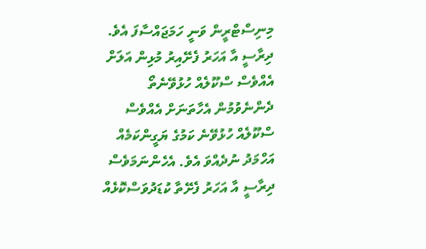މިނިސްޓްރީން ވަނީ ހަމަޖައްސާފަ އެވެ.
ދިރާސީ އާ އަހަރު ފެށޭއިރު މުޅިން އަލަށް އެއްވެސް ސްކޫލެއް ހުޅުވޭނެތޯ ދެންނެވުމުން އެހާތަނަށް އެއްވެސް ސްކޫލެއް ހުޅުވޭނެ ކަމުގެ ޔަގީންކަމެއް އަހްމަދު ނުދެއްވަ އެވެ. އެހެންނަމަވެސް ދިރާސީ އާ އަހަރު ފެށޭތާ ކުޑަދުވަސްކޮޅެއް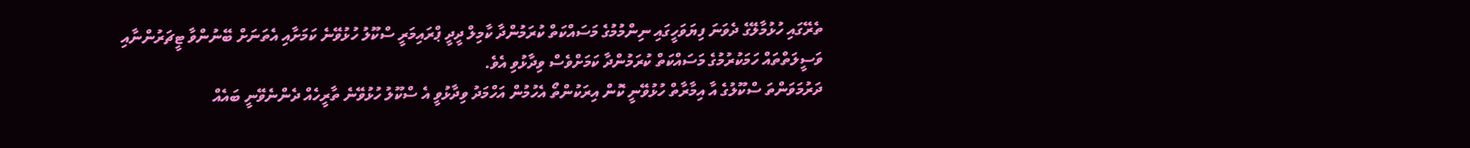ތެރޭގައި ހުޅުމާލޭގެ ދެވަނަ ފިޔަވަހީގައި ނިންމުމުގެ މަސައްކަތް ކުރަމުންދާ ކާމިލް ދީދީ ޕްރައިމަރީ ސްކޫލު ހުޅުވޭނެ ކަމަށާއި އެތަނަށް ބޭނުންވާ ޓީޗަރުންނާއި ވަސީލަތްތައް ހަމަކުރުމުގެ މަސައްކަތް ކުރަމުންދާ ކަމަށްވެސް ވިދާޅުވި އެވެ.
ދަރުމަވަންތަ ސްކޫލުގެ އާ އިމާރާތް ހުޅުވޭނީ ކޮން އިރަކުންތޯ އެހުމުން އަހްމަދު ވިދާޅުވީ އެ ސްކޫލު ހުޅުވޭނެ ތާރީހެއް ދެންނެވޭނީ ބައެއް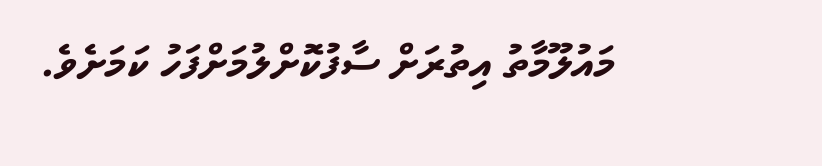މައުލޫމާތު އިތުރަށް ސާފުކޮށްލުމަށްފަހު ކަމަށެވެ.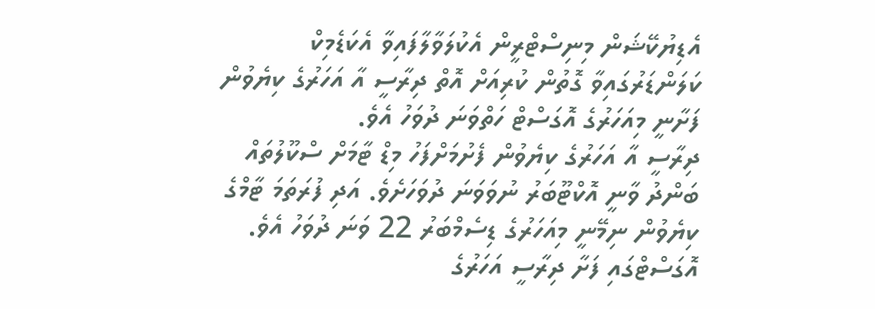އެޑިޔުކޭޝަން މިނިސްޓްރީން އެކުލަވާލާފައިވާ އެކަޑެމިކް ކަލަންޑަރުގައިވާ ގޮތުން ކުރިއަށް އޮތް ދިރާސީ އާ އަހަރުގެ ކިޔެވުން ފަށާނީ މިއަހަރުގެ އޮގަސްޓް ހަތްވަނަ ދުވަހު އެވެ.
ދިރާސީ އާ އަހަރުގެ ކިޔެވުން ފެށުމަށްފަހު މިޑް ޓާމަށް ސްކޫލުތައް ބަންދު ވާނީ އޮކްޓޫބަރު ނުވަވަނަ ދުވަހަށެވެ. އަދި ފުރަތަމަ ޓާމްގެ ކިޔެވުން ނިމޭނީ މިއަހަރުގެ ޑިސެމްބަރު 22 ވަނަ ދުވަހު އެވެ.
އޮގަސްޓްގައި ފަށާ ދިރާސީ އަހަރުގެ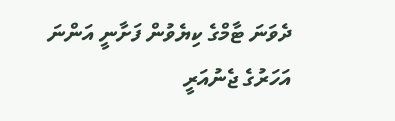ދެވަނަ ޓާމްގެ ކިޔެވުން ފަށާނީ އަންނަ އަހަރުގެ ޖެނުއަރީ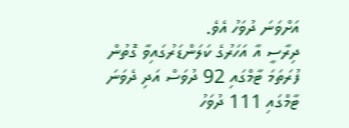އަށްވަނަ ދުވަހު އެވެ.
ދިރާސީ އާ އަހަރުގެ ކަލަންޑަރުގައިވާ ގޮތުން ފުރަތަމަ ޓާމްގައި 92 ދުވަސް އަދި ދެވަނަ ޓާމްގައި 111 ދުވަހު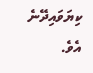ކިޔަވައިދޭނެ އެވެ.